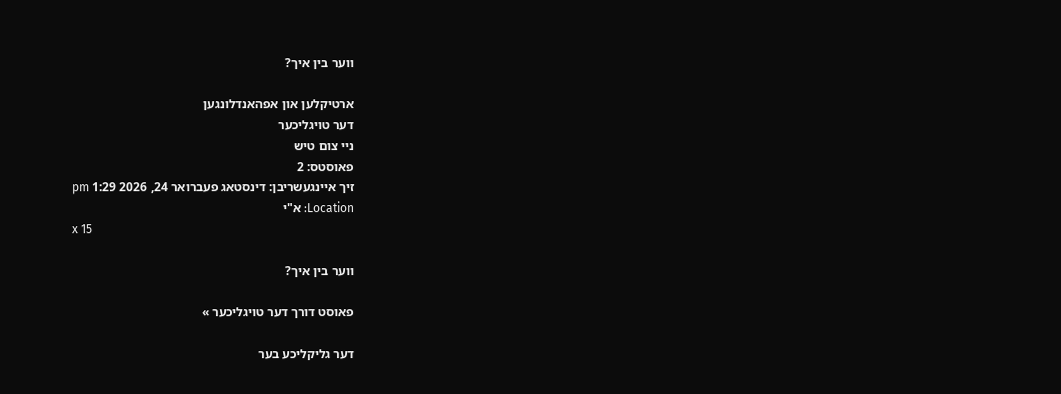ווער בין איך?

ארטיקלען און אפהאנדלונגען
דער טויגליכער
ניי צום טיש
פאוסטס: 2
זיך איינגעשריבן: דינסטאג פעברואר 24, 2026 1:29 pm
Location: א"י
x 15

ווער בין איך?

פאוסט דורך דער טויגליכער »

דער גליקליכע בער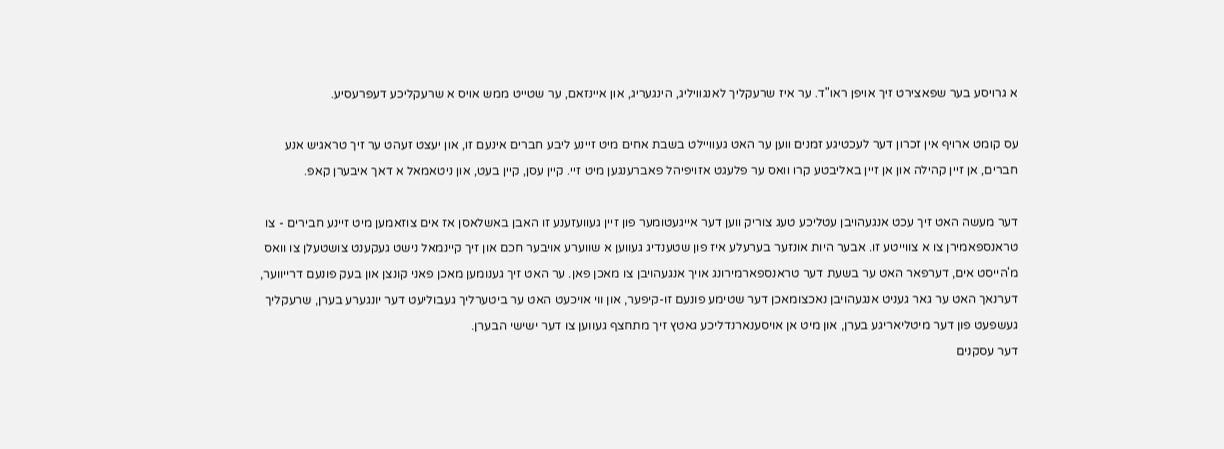א גרויסע בער שפאצירט זיך אויפן ראו"ד. ער איז שרעקליך לאנגוויליג, הינגעריג, און איינזאם, ער שטייט ממש אויס א שרעקליכע דעפרעסיע.

עס קומט ארויף אין זכרון דער לעכטיגע זמנים ווען ער האט געוויילט בשבת אחים מיט זיינע ליבע חברים אינעם זו, און יעצט זעהט ער זיך טראגיש אנע חברים, אן זיין קהילה און אן זיין באליבטע קרו וואס ער פלעגט אזויפיהל פאברענגען מיט זיי. קיין עסן, קיין בעט, און ניטאמאל א דאך איבערן קאפ.

דער מעשה האט זיך עכט אנגעהויבן עטליכע טעג צוריק ווען דער אייגעטומער פון זיין געוועזענע זו האבן באשלאסן אז אים צוזאמען מיט זיינע חבירים - צו טראנספאמירן צו א צווייטע זו. אבער היות אונזער בערעלע איז פון שטענדיג געווען א שווערע אויבער חכם און זיך קיינמאל נישט געקענט צושטעלן צו וואס מ'הייסט אים, דערפאר האט ער בשעת דער טראנספארמירונג אויך אנגעהויבן צו מאכן פאן. ער האט זיך גענומען מאכן פאני קונצן און בעק פונעם דרייווער, דערנאך האט ער גאר געניט אנגעהויבן נאכצומאכן דער שטימע פונעם זו-קיפער, און ווי אויכעט האט ער ביטערליך געבוליעט דער יונגערע בערן, שרעקליך געשפעט פון דער מיטליאריגע בערן, און מיט אן אויסענארנדליכע גאטץ זיך מתחצף געווען צו דער ישישי הבערן.
דער עסקנים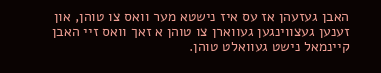האבן געזעהן אז עס איז נישטא מער וואס צו טוהן, און זענען געצווינגען געווארן צו טוהן א זאך וואס זיי האבן קיינמאל נישט געוואלט טוהן.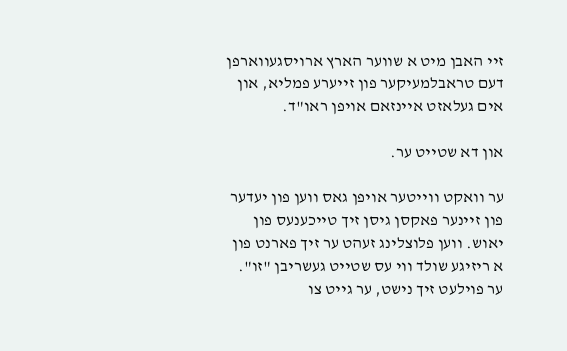זיי האבן מיט א שווער הארץ ארויסגעווארפן דעם טראבלמעיקער פון זייערע פמליא, און אים געלאזט איינזאם אויפן ראו"ד.

און דא שטייט ער.

ער וואקט ווייטער אויפן גאס ווען פון יעדער פון זיינער פאקסן גיסן זיך טייכענעס פון יאוש. ווען פלוצלינג זעהט ער זיך פארנט פון א ריזיגע שולד ווי עס שטייט געשריבן "זו". ער פוילעט זיך נישט, ער גייט צו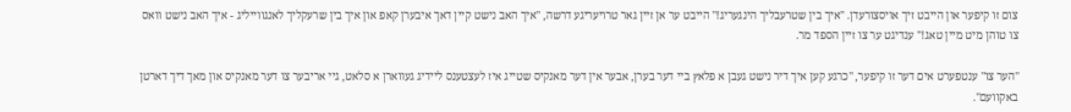צום זו קיפער און הייבט זיך אויסצורעדן. "איך בין שטרעבליך הינגעריג!" הייבט ער אן זיין גאר טרויעריגע דרשה, "איך האב נישט קיין דאך איבערן קאפ און איך בין שרעקליך לאנגווייליג - איך האב נישט וואס צו טוהן מיט מיין טאג!" ענדיגט ער צו זיין הספד מר.

"הער צו" ענטפערט אים דער זו קיפער, "כרגע קען איך דיר נישט געבן א פלאץ ביי דער בערן, אבער אין דער מאנקיס שטייג איז לעצטענס ליידיג געווארן א סלאט, גיי אריבער צו דער מאנקיס און מאך דיך דארטן באקוועם".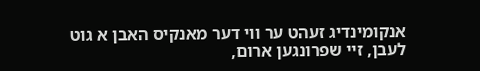אנקומינדיג זעהט ער ווי דער מאנקיס האבן א גוט לעבן, זיי שפרונגען ארום,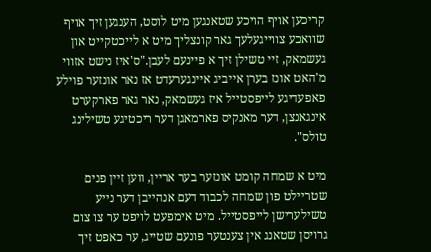קריכען אויף הויכע שטאנגען מיט לוסט, הענגען זיך אויף שוואכע צווייגעלעך גאר קונצליך מיט א לייכטקייט און געשמאק, זיי טשילן זיך א פיינעם לעבן."ס'איז נישט אזווי מ'האט אונז בערן אייביג איינגערעדט אז נאר אונזער פוילע פאפעדיגע לייפסטייל איז געשמאק, נאר גאר פארקערט אינגאנצן, דער מאנקיס פארמאגן דער ריכטיגע טשילינג טולס".

מיט א שמחה קומט אונזער בער אריין, ווען זיין פנים שטריילט פון שמחה לכבוד דעם אנהייבן דער נייע טשילערישן לייפסטייל. מיט אימפעט לויפט ער צו צום גרויסן שטאנג אין צענטער פונעם שטייג, ער כאפט זיך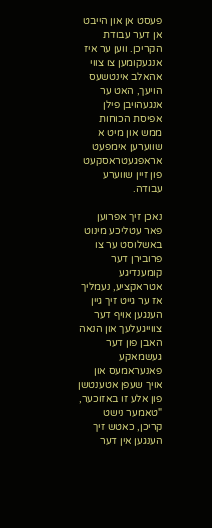פעסט אן און הייבט אן דער עבודת הקריכן. ווען ער איז אנגעקומען צו צווי אהאלב אינטשעס הויעך, האט ער אנגעהויבן פילן אפיסת הכוחות ממש און מיט א שווערען אימפעט אראפגעטראסקעט פון זיין שווערע עבודה.

נאכן זיך אפרוען פאר עטליכע מינוט באשלוסט ער צו פרובירן דער קומענדיגע אטראקציע, נעמליך אז ער גייט זיך גיין הענגען אויף דער צווייגעלעך און הנאה האבן פון דער געשמאקע פאנעראמעס און אויך שעפן אטענטשן פון אלע זו באזוכער, "טאמער נישט קריכן, כאטש זיך הענגען אין דער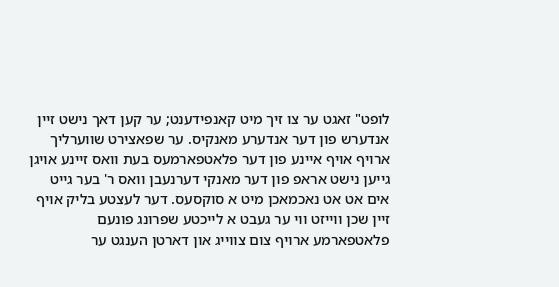לופט" זאגט ער צו זיך מיט קאנפידענט; ער קען דאך נישט זיין אנדערש פון דער אנדערע מאנקיס. ער שפאצירט שווערליך ארויף אויף איינע פון דער פלאטפארמעס בעת וואס זיינע אויגן גייען נישט אראפ פון דער מאנקי דערנעבן וואס ר' בער גייט אים אט אט נאכמאכן מיט א סוקסעס. דער לעצטע בליק אויף זיין שכן ווייזט ווי ער געבט א לייכטע שפרונג פונעם פלאטפארמע ארויף צום צווייג און דארטן הענגט ער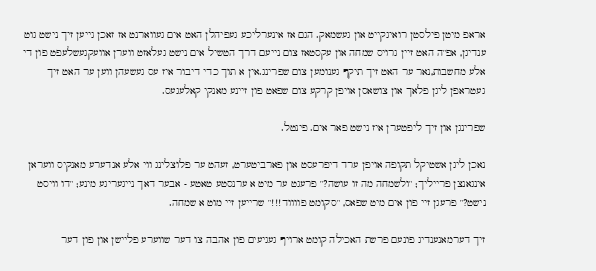אראפ מיטן פילסטן רואיגקייט און געשמאק. הגם אז אינערליכע געפיהלן האט אים געווארנט אז זאכן גייען זיך נישט גוט ענדיגן, אפ"ה האט זיין גרויס שמחה און עקסטאז צום נייעם דרך הטשיל אים נישט געלאזט ווערן אוועקגעשלעפט פון די אלע מחשבות,נאר ער האט זיך תיקף גענומען צום שפרינג.אין א תוך כדי דיבור איז עס געשעהן ווען ער האט זיך געטראפן ליגן פלאך און צושאסן אויפן קרקע צום שפאט פון זיינע מאנקי קאלעגעס.

שפרינגן און זיך ליפטערן איז נישט פאר אים. פינטל.

נאכן ליגן אשטיקל תקופה אויפן ערד דיפרעסט און פארביטערט, זעהט ער פלוצלינג ווי אלע אנדערע מאנקיס וועראן אינגאנצן פרייליך; "ולשמחה מה זו עושה?" פרעגט ער מיט א ערנסטע טאטע - אבער דאך נייגעריגע מינע; "דו וויסט נישט?" פרעגן זיי פון אים מיט שפאס, "ס'קומט פווווד!!!" שרייען זיי מוט א שמחה.

זיך דערמאנענדיג פונעם פרשת האכילה קומט ארויף געגיעים פון אהבה צו דער שווערע פליישן און פון דער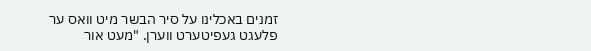זמנים באכלינו על סיר הבשר מיט וואס ער פלעגט געפיטערט ווערן. "מעט אור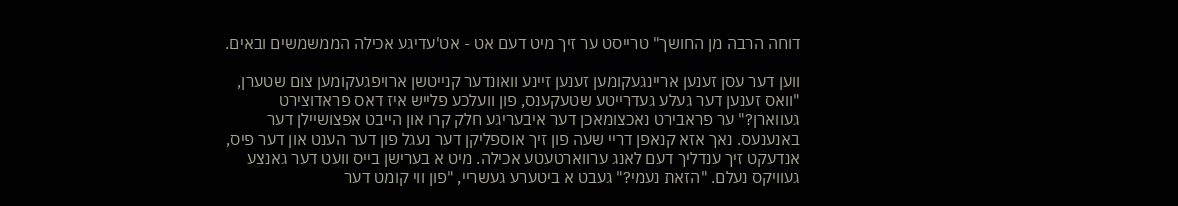דוחה הרבה מן החושך" טרייסט ער זיך מיט דעם אט - אט'עדיגע אכילה הממשמשים ובאים.

ווען דער עסן זענען אריינגעקומען זענען זיינע וואונדער קנייטשן ארויפגעקומען צום שטערן, "וואס זענען דער געלע געדרייטע שטעקענס, פון וועלכע פלייש איז דאס פראדוצירט געווארן?" ער פראבירט נאכצומאכן דער איבעריגע חלק קרו און הייבט אפצושיילן דער באנענעס. נאך אזא קנאפן דריי שעה פון זיך אוספליקן דער נעגל פון דער הענט און דער פיס, אנדעקט זיך ענדליך דעם לאנג ערווארטעטע אכילה. מיט א בערישן בייס וועט דער גאנצע געוויקס נעלם. "הזאת נעמי?" געבט א ביטערע געשריי, "פון ווי קומט דער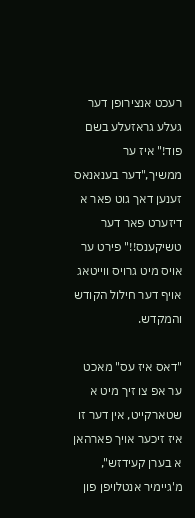רעכט אנצירופן דער געלע גראזעלע בשם פוד!" איז ער ממשיך,"דער בענאנאס זענען דאך גוט פאר א דיזערט פאר דער טשיקענס!!" פירט ער אויס מיט גרויס ווייטאג אויף דער חילול הקודש והמקדש.

"דאס איז עס" מאכט ער אפ צו זיך מיט א שטארקייט, אין דער זו איז זיכער אויך פארהאן א בערן קעידזש", מ'גיימיר אנטלויפן פון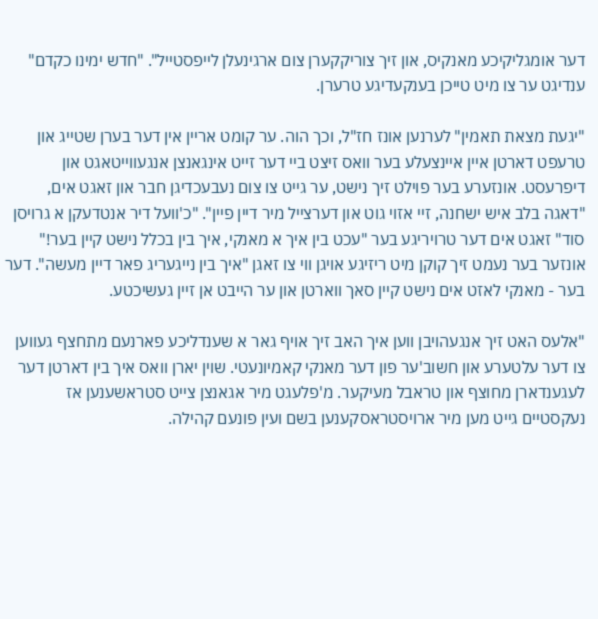דער אומגליקיכע מאנקיס, און זיך צוריקקערן צום ארגינעלן לייפסטייל". "חדש ימינו כקדם" ענדיגט ער צו מיט טייכן בענקעדיגע טרערן.

"יגעת מצאת תאמין" לערנען אונז חז"ל, וכך הוה. ער קומט אריין אין דער בערן שטייג און טרעפט דארטן איין איינצעלע בער וואס זיצט ביי דער זייט אינגאנצן אנגעווייטאגט און דיפרעסט. אונזערע בער פוילט זיך נישט, ער גייט צו צום נעבעכדיגן חבר און זאגט אים, "דאגה בלב איש ישחנה, זיי אזוי גוט און דערצייל מיר דיין פיין". "כ'וועל דיר אנטדעקן א גרויסן סוד" זאגט אים דער טרויריגע בער "עכט בין איך א מאנקי, איך בין בכלל נישט קיין בער!" אונזער בער נעמט זיך קוקן מיט ריזיגע אויגן ווי צו זאגן "איך בין נייגעריג פאר דיין מעשה". דער בער - מאנקי לאזט אים נישט קיין סאך ווארטן און ער הייבט אן זיין געשיכטע.

"אלעס האט זיך אנגעהויבן ווען איך האב זיך אויף גאר א שענדליכע פארנעם מתחצף געווען צו דער עלטערע און חשוב'ער פון דער מאנקי קאמיונעטי. שוין יארן וואס איך בין דארטן דער לעגענדארן מחוצף און טראבל מעיקער. מ'פלעגט מיר אגאנצן צייט סטראשענען אז נעקסטיים גייט מען מיר ארויסטראסקענען בשם ועין פונעם קהילה.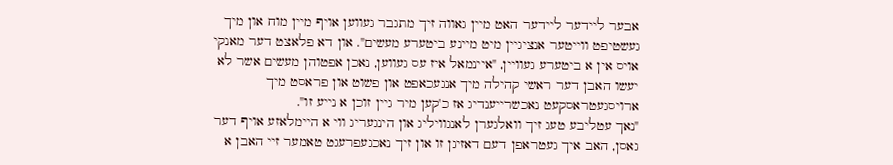אבער ליידער ליידער האט מיין גאווה זיך מתגבר געווען אויף מיין מוח און מיך געשטיפט ווייטער אנציגיין מיט מיינע ביטערע מעשים". און דא פלאצט דער מאנקי אויס אין א ביטערע געוויין, "איינמאל איז עס געווען, נאכן אפטוהן מעשים אשר לא יעשו האבן דער ראשי קהילה מיך אנגעכאפט און פשוט און פראסט מיך ארויסגעטראסקעט נאכשרייענדיג אז כ'קען מיר גיין זוכן א נייע זו".
"נאך עטליבע טעג זיך וואלגערן לאנגוויליג און הינגעריג ווי א היימלאזע אויף דער גאסן, האב איך געטראפן דעם דאזיגן זו און זיך נאכגעפרעגט טאמער זיי האבן א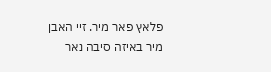פלאץ פאר מיר. זיי האבן מיר באיזה סיבה נאר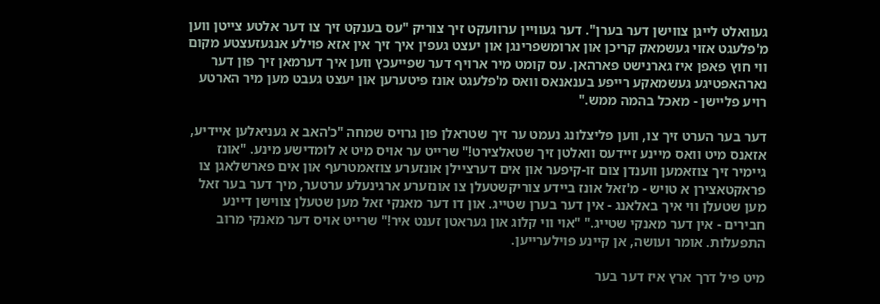געוואלט לייגן צווישן דער בערן". דער געוויין ערוועקט זיך צוריק "עס בענקט זיך צו דער אלטע צייטן ווען מ'פלעגט אזוי געשמאק קריכן און ארומשפרינגן און יעצט געפין איך זיך אין אזא פוילע אנגעזעצטע מקום ווי חוץ פאפן איז גארנישט פארהאן. עס קומט מיר ארויף דער שפייעכץ ווען איך דערמאן זיך פון דער נארהאפטיגע געשמאקע רייפע בענאנאס וואס מ'פלעגט אונז פיטערען און יעצט געבט מען מיר הארטע רויע פליישן - מאכל בהמה ממש."

דער בער הערט זיך צו, ווען פליצלונג נעמט ער זיך שטראלן פון גרויס שמחה "כ'האב א געניאלען איידיע, אזאנס מיט וואס מיינע זיידעס וואלטן זיך שטאלצירט!" שרייט ער אויס מיט א לומדישע מינע. "אונז גיימיר זיך צוזאמען ווענדן צום זו-קיפער און אים דערציילן אונזערע צוזאמטרעף און אים פארשלאגן צו פראקטאצירן א טויש - מ'זאל אונז ביידע צוריקשטעלן צו אונזערע ארגינעלע ערטער, מיך דער בער זאל מען שטעלן ווי איך באלאנג - אין דער בערן שטייג. און דו דער מאנקי זאל מען שטעלן צווישן דיינע חבירים - אין דער מאנקי שטייג." "אוי ווי קלוג און געראטן זענט איר!" שרייט אויס דער מאנקי מרוב התפעלות. אומר ועושה, אן קיינע פוילערייען.

מיט פיל דרך ארץ איז דער בער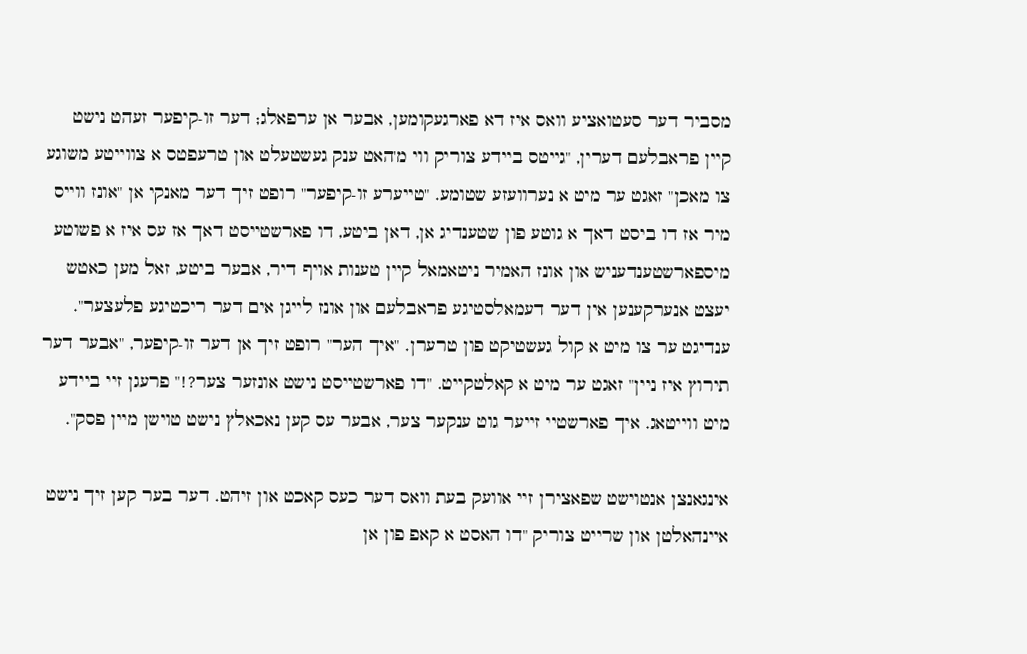מסביר דער סעטואציע וואס איז דא פארגעקומען, אבער אן ערפאלג; דער זו-קיפער זעהט נישט קיין פראבלעם דערין, "גייטס ביידע צוריק ווי מ'האט ענק געשטעלט און טרעפטס א צווייטע משוגע צו מאכן" זאגט ער מיט א נערוועזע שטומע. "טייערע זו-קיפער" רופט זיך דער מאנקי אן "אונז ווייס מיר אז דו ביסט דאך א גוטע פון שטענדיג אן, דאן ביטע, דו פארשטייסט דאך אז עס איז א פשוטע מיספארשטענדעניש און אונז האמיר ניטאמאל קיין טענות אויף דיר, אבער ביטע, זאל מען כאטש יעצט אנערקענען אין דער דעמאלסטיגע פראבלעם און אונז לייגן אים דער ריכטיגע פלעצער". ענדיגט ער צו מיט א קול געשטיקט פון טרערן. "איך הער" רופט זיך אן דער זו-קיפער, "אבער דער תירוץ איז ניין" זאגט ער מיט א קאלטקייט. "דו פארשטייסט נישט אונזער צער?!" פרעגן זיי ביידע מיט ווייטאג. איך פארשטיי זייער גוט ענקער צער, אבער עס קען נאכאלץ נישט טוישן מיין פסק".

אינגאנצן אנטוישט שפאצירן זיי אוועק בעת וואס דער כעס קאכט און זיהט. דער בער קען זיך נישט איינהאלטן און שרייט צוריק "דו האסט א קאפ פון אן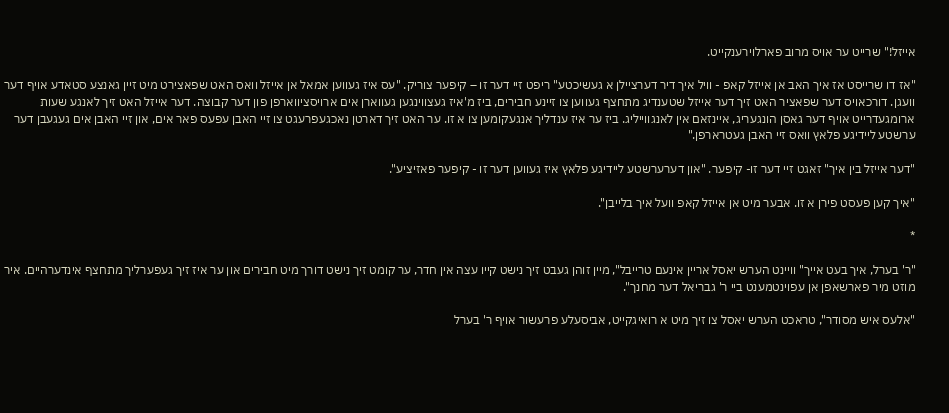אייזל!" שרייט ער אויס מרוב פארלוירענקייט.

"אז דו שרייסט אז איך האב אן אייזל קאפ - וויל איך דיר דערציילן א געשיכטע" ריפט זיי דער זו – קיפער צוריק. "עס איז געווען אמאל אן אייזל וואס האט שפאצירט מיט זיין גאנצע סטאדע אויף דער וועגן. דורכאויס דער שפאציר האט זיך דער אייזל שטענדיג מתחצף געווען צו זיינע חבירים, ביז מ'איז געצווינגען געווארן אים ארויסציווארפן פון דער קבוצה. דער אייזל האט זיך לאנגע שעות ארומגעדרייט אויף דער גאסן הונגעריג, איינזאם אין לאנגווייליג. ביז ער איז ענדליך אנגעקומען צו א זו. ער האט זיך דארטן נאכגעפרעגט צו זיי האבן עפעס פאר אים, און זיי האבן אים געגעבן דער ערשטע ליידיגע פלאץ וואס זיי האבן געטרארפן."

"דער אייזל בין איך" זאגט זיי דער זו- קיפער. "און דערערשטע ליידיגע פלאץ איז געווען דער זו - קיפער פאזיציע".

"איך קען פעסט פירן א זו. אבער מיט אן אייזל קאפ וועל איך בלייבן".

*

"ר' בערל, איך בעט אייך" וויינט הערש יאסל אריין אינעם טרייבל", מיין זוהן געבט זיך נישט קייו עצה אין חדר, ער קומט זיך נישט דורך מיט חבירים און ער איז זיך געפערליך מתחצף אינדערהיים. איר מוזט מיר פארשאפן אן עפוינטמענט ביי ר' גבריאל דער מחנך".

"אלעס איש מסודר", טראכט הערש יאסל צו זיך מיט א רואיגקייט, אביסעלע פרעשור אויף ר' בערל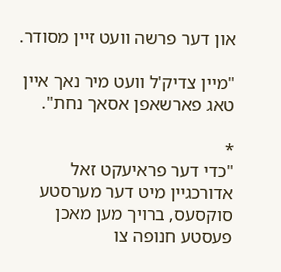און דער פרשה וועט זיין מסודר.

"מיין צדיק'ל וועט מיר נאך איין טאג פארשאפן אסאך נחת".

*
"כדי דער פראיעקט זאל אדורכגיין מיט דער מערסטע סוקסעס, ברויך מען מאכן פעסטע חנופה צו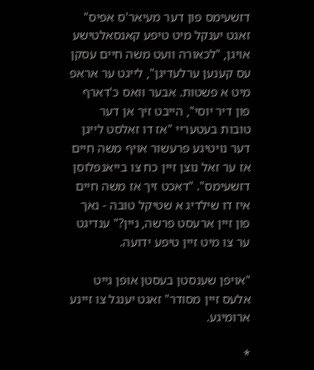דזשעימס פון דער מעיאר'ס אפיס" זאגט יענקל מיט טיפע קאנסאלטישע אויגן, "לכאורה וועט משה חיים עסקן עס קענען ערלעדיגן", לייגט ער אראפ מיט א פשטות. אבער וואס כ'דארף פון דיר יוסי", הייבט זיך אן דער טובות בעטעריי "אז דו זאלסט לייגן דער נויטיגע פרעשור אויף משה חיים אז ער זאל נוצן זיין כח צו בייאנפלוסן דזשעימס". "דאכט זיך אז משה חיים איז דו שילדיג א שטיקל טובה - נאך פון זיין ארעסט פרשה, ניין?" ענדיגט ער צו מיט זיין טיפע ידועה.

"אויפן שענסטן בעסטן אופן גייט אלעס זיין מסודר" זאגט יענגל צו זיינע ארומיגע.

*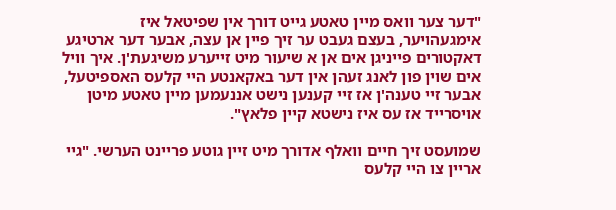"דער צער וואס מיין טאטע גייט דורך אין שפיטאל איז אימגעהויער, בעצם געבט ער זיך פיין אן עצה, אבער דער ארטיגע דאקטורים פייניגן אים אן א שיעור מיט זייערע משיגעת'ן. איך וויל אים שוין פון לאנג זעהן אין דער באקאנטע היי קלעס האספיטעל, אבער זיי טענה'ן אז זיי קענען נישט אננעמען מיין טאטע מיטן אויסרייד אז עס איז נישטא קיין פלאץ".

שמועסט זיך חיים וואלף אדורך מיט זיין גוטע פריינט הערשי. "גיי אריין צו היי קלעס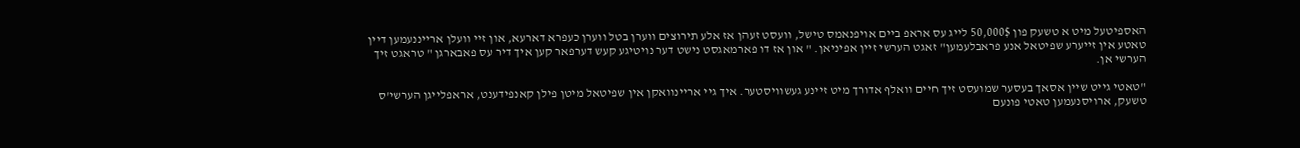האספיטעל מיט א טשעק פון 50,000$ לייג עס אראפ ביים אויפנאמס טישל, וועסט זעהן אז אלע תירוצים ווערן בטל ווערן כעפרא דארעא, און זיי וועלן ארייננעמען דיין טאטע אין זייערע שפיטאל אנע פראבלעמען" זאגט הערשי זיין אפיניאן. " און אז דו פארמאגסט נישט דער נויטיגע קעש דערפאר קען איך דיר עס פאבארגן " טראגט זיך הערשי אן.

"טאטי גייט שיין אסאך בעסער שמועסט זיך חיים וואלף אדורך מיט זיינע געשוויסטער. איך גיי אריינוואקן אין שפיטאל מיטן פילן קאנפידענט, אראפלייגן הערשי'ס טשעק, ארויסנעמען טאטי פונעם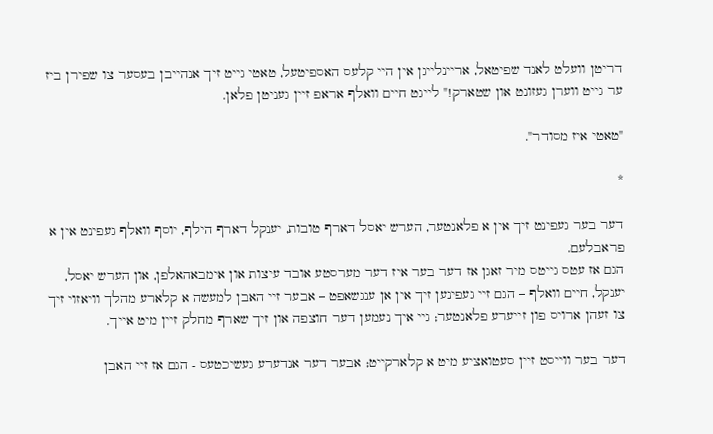דריטן וועלט לאנד שפיטאל, אריינלייגן אין היי קלעס האספיטעל, טאטי גייט זיך אנהייבן בעסער צו שפירן ביז ער גייט ווערן געזונט און שטארק!" לייגט חיים וואלף אראפ זיין געניטן פלאן.

"טאטי איז מסודר".

*

דער בער געפינט זיך אין א פלאנטער, הערש יאסל דארף טובות, יענקל דארף הילף, יוסף וואלף געפינט אין א פראבלעם.
הגם אז עטס גייטס מיר זאגן אז דער בער איז דער מערסטע אובד עיצות און אימבאהאלפן, און הערש יאסל, יענקל, חיים וואלף – הגם זיי געפינען זיך אין אן ענגשאפט – אבער זיי האבן למעשה א קלארע מהלך וויאזוי זיך צו זעהן ארויס פון זייערע פלאנטער; גיי איך נעמען דער חוצפה און זיך שארף מחלק זיין מיט אייך.

דער בער ווייסט זיין סעטואציע מיט א קלארקייט; אבער דער אנדערע געשיכטעס - הגם אז זיי האבן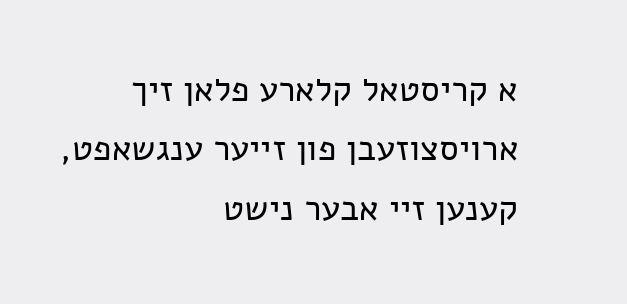א קריסטאל קלארע פלאן זיך ארויסצוזעבן פון זייער ענגשאפט, קענען זיי אבער נישט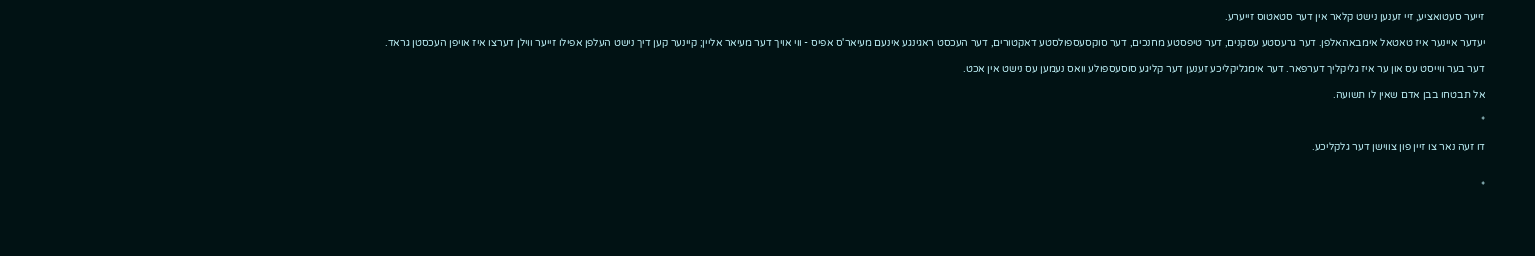זייער סעטואציע, זיי זענען נישט קלאר אין דער סטאטוס זייערע.

יעדער איינער איז טאטאל אימבאהאלפן. דער גרעסטע עסקנים, דער טיפסטע מחנכים, דער סוקסעספולסטע דאקטורים, דער העכסט ראגינגע אינעם מעיאר'ס אפיס - ווי אויך דער מעיאר אליין; קיינער קען דיך נישט העלפן אפילו זייער ווילן דערצו איז אויפן העכסטן גראד.

דער בער ווייסט עס און ער איז גליקליך דערפאר. דער אימגליקליכע זענען דער קליגע סוסעספולע וואס נעמען עס נישט אין אכט.

אל תבטחו בבן אדם שאין לו תשועה.

*

דו זעה נאר צו זיין פון צווישן דער גלקליכע.


*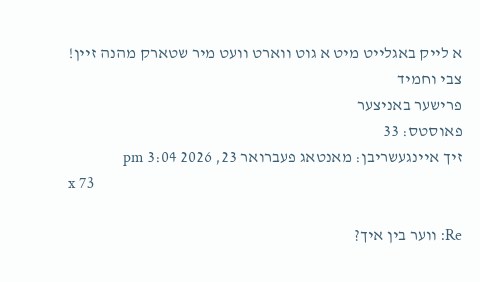א לייק באגלייט מיט א גוט ווארט וועט מיר שטארק מהנה זיין!
צבי וחמיד
פרישער באניצער
פאוסטס: 33
זיך איינגעשריבן: מאנטאג פעברואר 23, 2026 3:04 pm
x 73

Re: ווער בין איך?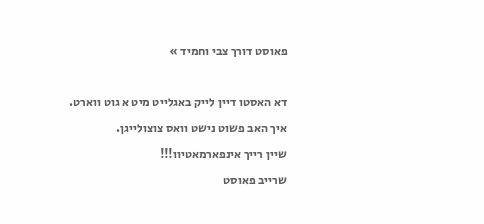פאוסט דורך צבי וחמיד »

דא האסטו דיין לייק באגלייט מיט א גוט ווארט.
איך האב פשוט נישט וואס צוצולייגן.
שיין רייך אינפארמאטיוו!!!
שרייב פאוסט